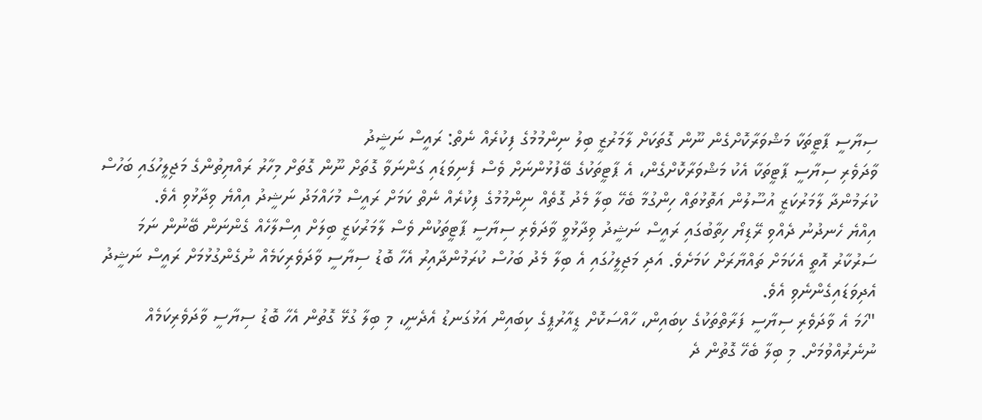ސިޔާސީ ޕާޓީތަކާ މަޝްވަރާކޮށްގެން ނޫން ގޮތަކަށް ލާމަރުޒީ ބިލު ނިންމުމުގެ ފިކުރެއް ނެތް: ރައީސް ނަޝީދު
ވާދަވެރި ސިޔާސީ ޕާޓީތަކާ އެކު މަޝްވަރާކޮށްގެން، އެ ޕާޓީތަކުގެ ބޭފުޅުންނަށް ވެސް ފެނިވަޑައި ގަންނަވާ ގޮތަށް ނޫން ގޮތަށް މިހާރު ރައްޔިތުންގެ މަޖިލީހުގައި ބަހުސް ކުރަމުންދާ ލާމަރުކަޒީ އުސޫލުން އަތޮޅުތައް ހިންގުމާ ބެހޭ ބިލާ މެދު ގޮތެއް ނިންމުމުގެ ފިކުރެއް ނެތް ކަމަށް ރައީސް މުހައްމަދު ނަޝީދު އިއްޔެ ވިދާޅުވި އެވެ.
އިއްޔެ ހެނދުނު ދެއްވި ރޭޑިޔޯ ހިތާބުގައި ރައީސް ނަޝީދު ވިދާޅުވީ ވާދަވެރި ސިޔާސީ ޕާޓީތަކުން ވެސް ލާމަރުކަޒީ ބިލަށް އިސްލާހެއް ގެންނަން ބޭނުން ނަމަ ސަރުކާރު އޮތީ އެކަމަށް ތައްޔާރަށް ކަމަށެވެ. އަދި މަޖިލީހުގައި އެ ބިލާ މެދު ބަހުސް ކުރަމުންދާއިރު އެހާ ބޮޑު ސިޔާސީ ވާދަވެރިކަމެއް ނުގެންގުޅުމަށް ރައީސް ނަޝީދު އެދިވަޑައިގެންނެވި އެވެ.
"ހަމަ އެ ވާދަވެރި ސިޔާސީ ފަރާތްތަކުގެ ކިބައިން، ހާއްސަކޮށް ޑީއާރުޕީގެ ކިބައިން އަޅުގަނޑު އެދެނީ، މި ބިލާ ގުޅޭ ގޮތުން އެހާ ބޮޑު ސިޔާސީ ވާދަވެރިކަމެއް ނުނެރުއްވުމަށް. މި ބިލާ ބެހޭ ގޮތުން ދެ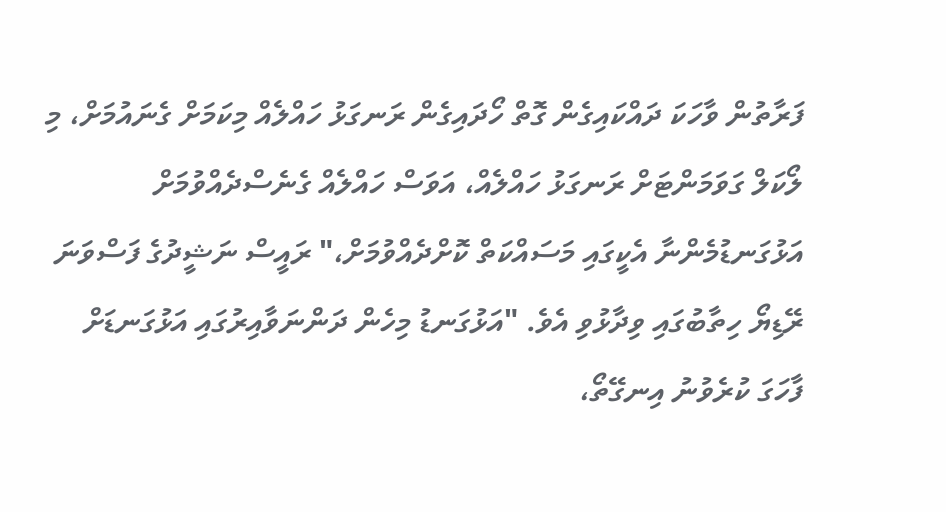ފަރާތުން ވާހަކަ ދައްކައިގެން ގޮތް ހޯދައިގެން ރަނގަޅު ހައްލެއް މިކަމަށް ގެނައުމަށް، މި ލޯކަލް ގަވަމަންޓަށް ރަނގަޅު ހައްލެއް، އަވަސް ހައްލެއް ގެނެސްދެއްވުމަށް އަޅުގަނޑުމެންނާ އެކީގައި މަސައްކަތް ކޮށްދެއްވުމަށް،" ރައީސް ނަޝީދުގެ ފަސްވަނަ ރޭޑިޔޯ ހިތާބުގައި ވިދާޅުވި އެވެ. "އަޅުގަނޑު މިހެން ދަންނަވާއިރުގައި އަޅުގަނޑަށް ފާހަގަ ކުރެވުނު އިނގޭތޯ،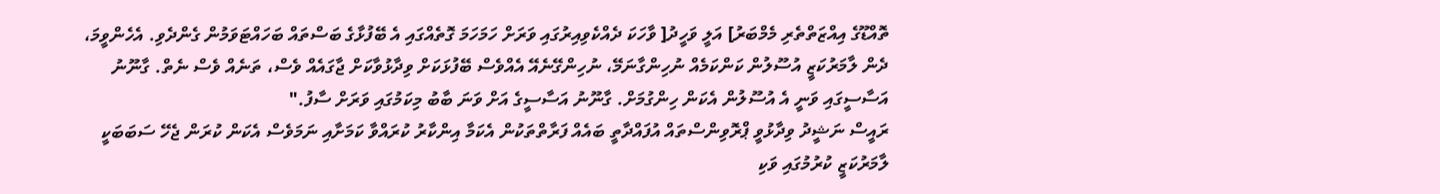ތޮއްޑޫގެ އިއްޒަތްތެރި މެމްބަރު] އަލީ ވަހީދު[ ވާހަކަ ދެއްކެވިއިރުގައި ވަރަށް ހަމަހަމަ ގޮތެއްގައި އެ ބޭފުޅާގެ ބަސްތައް ބަހައްޓަވަމުން ގެންދެވި. އެހެންވީމަ، ދެން ލާމަރުކަޒީ އުސޫލުން ކަންކަމެއް ނުހިންގާނަމޭ، ނުހިންގޭނެއޭ އެއްވެސް ބޭފުޅަކަށް ވިދާޅުވާކަށް ޖާގައެއް ވެސް، ތަނެއް ވެސް ނެތް. ގާނޫނު އަސާސީގައި ވަނީ އެ އުސޫލުން އެކަން ހިންގުމަށް. ގާނޫނު އަސާސީގެ އަށް ވަނަ ބާބު މިކަމުގައި ވަރަށް ސާފު."
ރައީސް ނަޝީދު ވިދާޅުވީ ޕްރޮވިންސްތައް އުފައްދާތީ ބައެއް ފަރާތްތަކުން އެކަމާ އިންކާރު ކުރައްވާ ކަމަށާއި ނަމަވެސް އެކަން ކުރަން ޖެހޭ ސަބަބަކީ ލާމަރުކަޒީ ކުރުމުގައި ވަކި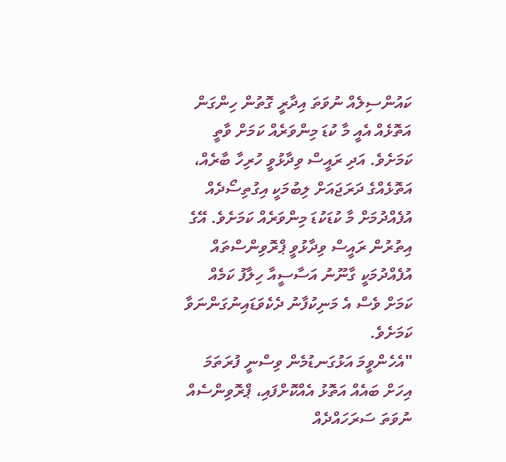ކައުންސިލެއް ނުވަތަ އިދާރީ ގޮތުން ހިންގަން އަތޮޅެއް އެއީ މާ ކުޑަ މިންވަރެއް ކަމަށް ވާތީ ކަމަށެވެ. އަދި ރައީސް ވިދާޅުވީ ހުރިހާ ބާރެއް، އަތޮޅެއްގެ ދަރަޖައަށް ލިބުމަކީ އިގުތިސޯދެއް އުފެއްދުމަށް މާ ކުޑަކުޑަ މިންވަރެއް ކަމަށެވެ. އޭގެ އިތުރުން ރައީސް ވިދާޅުވީ ޕްރޮވިންސްތައް އުފެއްދުމަކީ ގާނޫނު އަސާސީއާ ހިލާފު ކަމެއް ކަމަށް ވެސް އެ މަނިކުފާނު ދެކެވަޑައިނުގަންނަވާ ކަމަށެވެ.
"އެހެންވީމަ އަޅުގަނޑުމެން ވިސްނީ ފުރަތަމަ އިހަށް ބައެއް އަތޮޅު އެއްކޮށްފައި، ޕްރޮވިންސެއް ނުވަތަ ސަރަހައްދެއް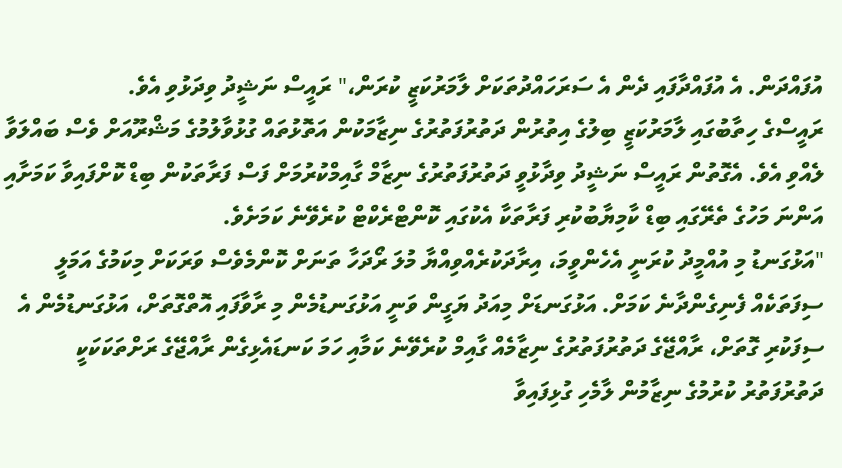އުފައްދަން. އެ އުފައްދާފައި ދެން އެ ސަރަހައްދުތަކަށް ލާމަރުކަޒީ ކުރަން،" ރައީސް ނަޝީދު ވިދަޅުވި އެވެ.
ރައީސްގެ ހިތާބުގައި ލާމަރުކަޒީ ބިލުގެ އިތުރުން ދަތުރުފަތުރުގެ ނިޒާމަކުން އަތޮޅުތައް ގުޅުވާލުމުގެ މަޝްރޫއަށް ވެސް ބައްލަވާ ލެއްވި އެވެ. އެގޮތުން ރައީސް ނަޝީދު ވިދާޅުވީ ދަތުރުފަތުރުގެ ނިޒާމް ގާއިމްކުރުމަށް ފަސް ފަރާތަކުން ބިޑް ކޮށްފައިވާ ކަމަށާއި އަންނަ މަހުގެ ތެރޭގައި ބިޑް ކާމިޔާބުކުރި ފަރާތަކާ އެކުގައި ކޮންޓްރެކްޓް ކުރެވޭނެ ކަމަށެވެ.
"އަޅުގަނޑު މި އުއްމީދު ކުރަނީ އެހެންވީމަ، އިރާދަކުރެއްވިއްޔާ މުލަ ރޯދަހާ ތަނަށް ކޮންމެވެސް ވަރަކަށް މިކަމުގެ އަމަލީ ސިފަތަކެއް ފެނިގެންދާނެ ކަމަށް. އަޅުގަނޑަށް މިއަދު ޔަގީން ވަނީ އަޅުގަނޑުމެން މި ރާވާފައި އޮތްގޮތަށް، އަޅުގަނޑުމެން އެ ސިފަކުރި ގޮތަށް، ރާއްޖޭގެ ދަތުރުފަތުރުގެ ނިޒާމެއް ގާއިމް ކުރެވޭނެ ކަމާއި ހަމަ ކަނޑައެޅިގެން ރާއްޖޭގެ ރަށްތަކަކަކީ ދަތުރުފަތުރު ކުރުމުގެ ނިޒާމުން ލާމެހި ގުޅިފައިވާ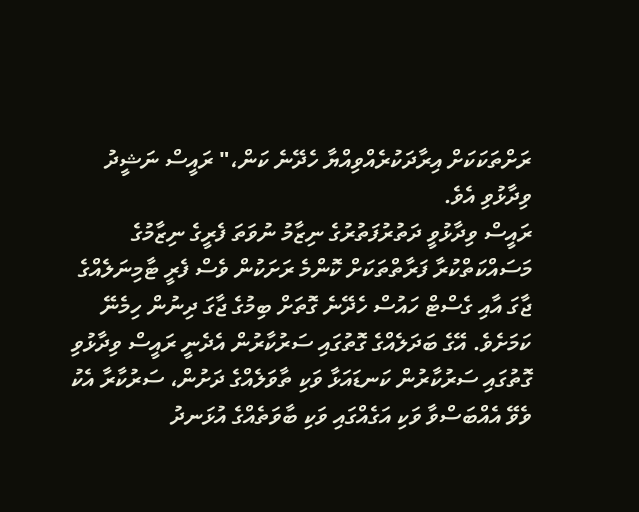ރަށްތަކަކަށް އިރާދަކުރެއްވިއްޔާ ހެދޭނެ ކަން،" ރައީސް ނަޝީދު ވިދާޅުވި އެވެ.
ރައީސް ވިދާޅުވީ ދަތުރުފަތުރުގެ ނިޒާމު ނުވަތަ ފެރީގެ ނިޒާމުގެ މަސައްކަތްކުރާ ފަރާތްތަކަށް ކޮންމެ ރަށަކުން ވެސް ފެރީ ޓާމިނަލެއްގެ ޖާގަ އާއި ގެސްޓް ހައުސް ހެދޭނެ ގޮތަށް ބިމުގެ ޖާގަ ދިނުން ހިމެނޭ ކަމަށެވެ. އޭގެ ބަދަލެއްގެ ގޮތުގައި ސަރުކާރުން އެދެނީ ރައީސް ވިދާޅުވި ގޮތުގައި ސަރުކާރުން ކަނޑައަޅާ ވަކި ތާވަލެއްގެ ދަށުން، ސަރުކާރާ އެކު ވެވޭ އެއްބަސްވާ ވަކި އަގެއްގައި ވަކި ބާވަތެއްގެ އުޅަނދު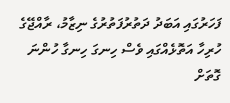ފަހަރުގައި އަބަދު ދަތުރުފަތުރުގެ ނިޒާމު، ރާއްޖޭގެ ހުރިހާ އަތޮޅެއްގައި ވެސް ހިނގަ ހިނގާ ހުންނަ ގޮތަށް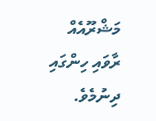މަޝްރޫއެއް ރާވައި ހިންގައި ދިނުމެވެ.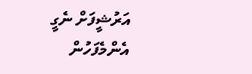އަރުޝީފަށް ނެގީ
އެންމެފަހުން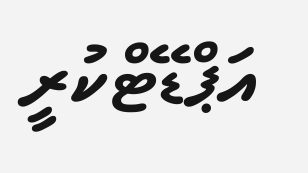އަޕްޑޭޓްކުރީ